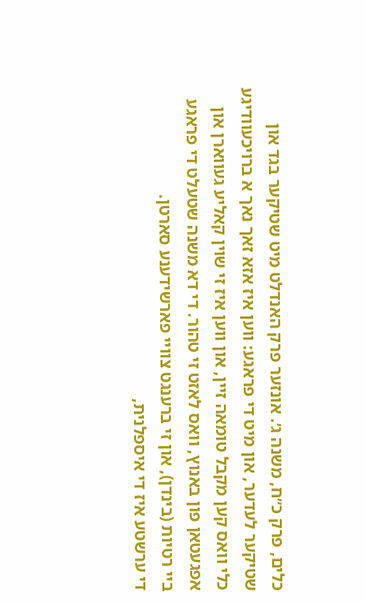כלים, פרק כ״ח, משנה ג׳. אונזער פרק האנדלט מיט שטיקער בגד און שטיקער לעדער, און מיט די פראגע: ווען איז אזא זאך נאך א ברויכעוודיגע כלי וואס קען מקבל טומאה זיין, און ווען איז זי שוין קאליע געווארן און אפגעטאן פון באנוץ, וואס לאזט זי טהור. די דא משנה שטעלט די פראגע ביי רטיות (בינדן), און זי ברענגט צוויי פארשידענע סארטן.
די ערשטע איז די איספלנית,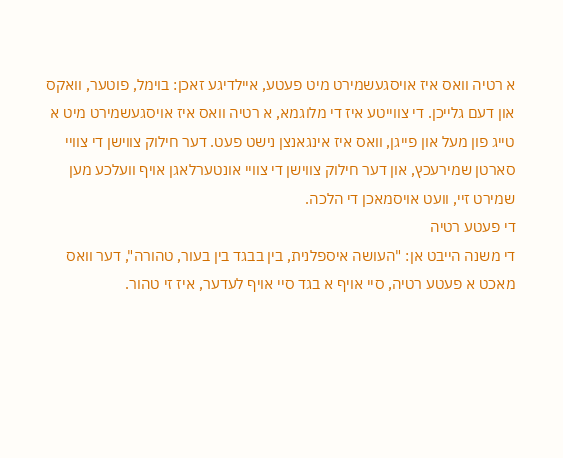א רטיה וואס איז אויסגעשמירט מיט פעטע, איילדיגע זאכן: בוימל, פוטער, וואקס און דעם גלייכן. די צווייטע איז די מלוגמא, א רטיה וואס איז אויסגעשמירט מיט א טייג פון מעל און פייגן, וואס איז אינגאנצן נישט פעט. דער חילוק צווישן די צוויי סארטן שמירעכץ, און דער חילוק צווישן די צוויי אונטערלאגן אויף וועלכע מען שמירט זיי, וועט אויסמאכן די הלכה.
די פעטע רטיה
די משנה הייבט אן: "העושה איספלנית, בין בבגד בין בעור, טהורה", דער וואס מאכט א פעטע רטיה, סיי אויף א בגד סיי אויף לעדער, איז זי טהור.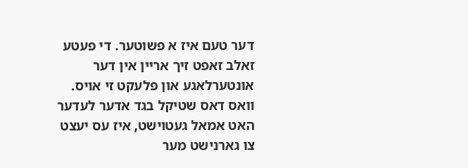דער טעם איז א פשוטער. די פעטע זאלב זאפט זיך אריין אין דער אונטערלאגע און פלעקט זי אויס. וואס דאס שטיקל בגד אדער לעדער האט אמאל געטוישט, איז עס יעצט צו גארנישט מער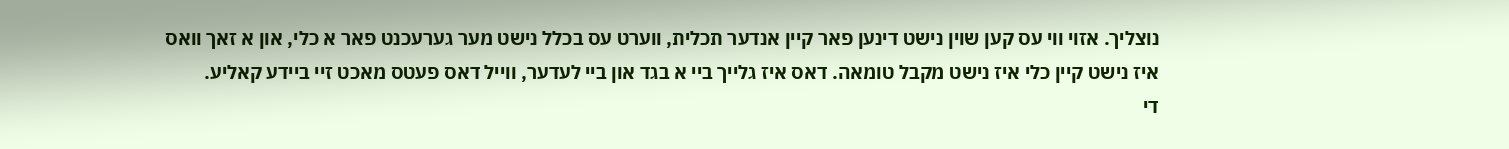נוצליך. אזוי ווי עס קען שוין נישט דינען פאר קיין אנדער תכלית, ווערט עס בכלל נישט מער גערעכנט פאר א כלי, און א זאך וואס איז נישט קיין כלי איז נישט מקבל טומאה. דאס איז גלייך ביי א בגד און ביי לעדער, ווייל דאס פעטס מאכט זיי ביידע קאליע.
די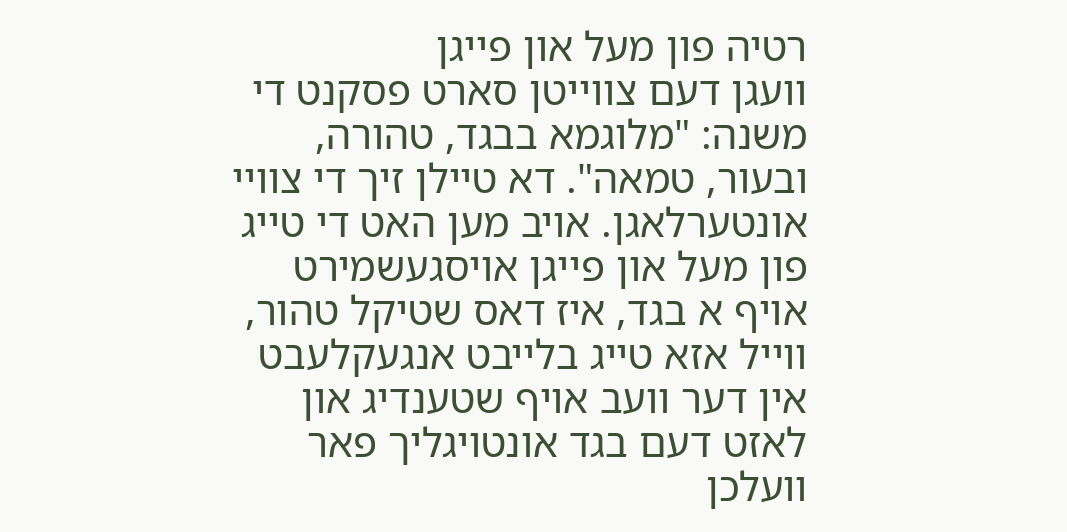רטיה פון מעל און פייגן
וועגן דעם צווייטן סארט פסקנט די משנה: "מלוגמא בבגד, טהורה, ובעור, טמאה". דא טיילן זיך די צוויי אונטערלאגן. אויב מען האט די טייג פון מעל און פייגן אויסגעשמירט אויף א בגד, איז דאס שטיקל טהור, ווייל אזא טייג בלייבט אנגעקלעבט אין דער וועב אויף שטענדיג און לאזט דעם בגד אונטויגליך פאר וועלכן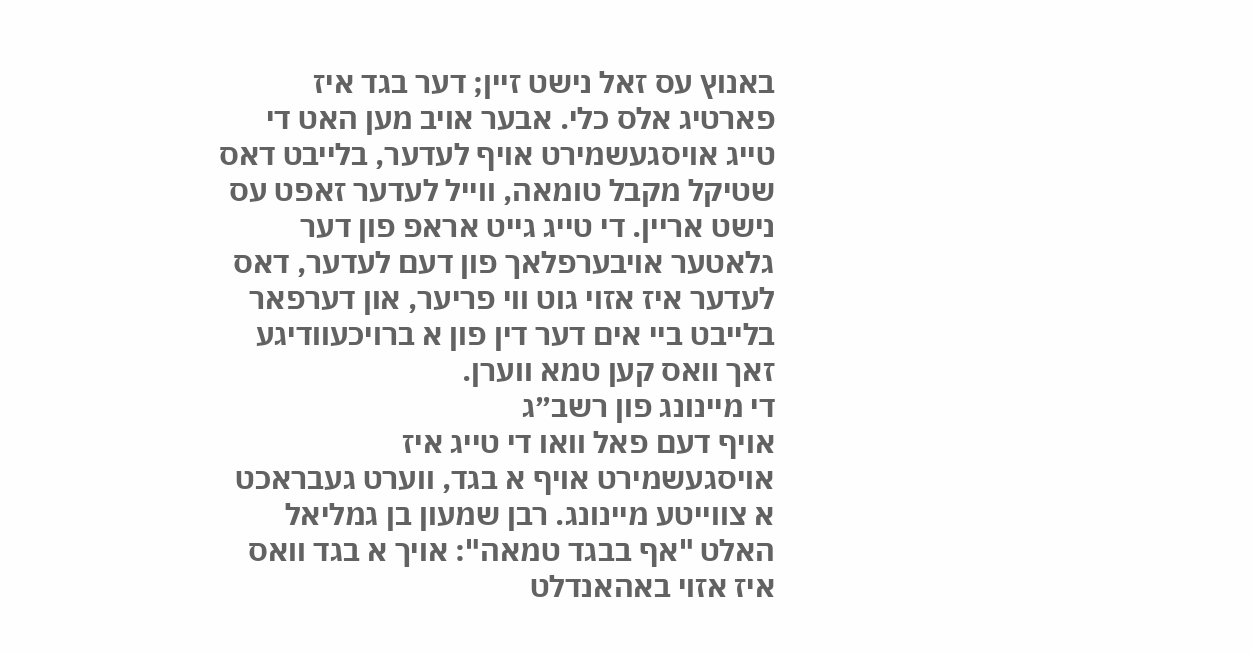באנוץ עס זאל נישט זיין; דער בגד איז פארטיג אלס כלי. אבער אויב מען האט די טייג אויסגעשמירט אויף לעדער, בלייבט דאס שטיקל מקבל טומאה, ווייל לעדער זאפט עס נישט אריין. די טייג גייט אראפ פון דער גלאטער אויבערפלאך פון דעם לעדער, דאס לעדער איז אזוי גוט ווי פריער, און דערפאר בלייבט ביי אים דער דין פון א ברויכעוודיגע זאך וואס קען טמא ווערן.
די מיינונג פון רשב״ג
אויף דעם פאל וואו די טייג איז אויסגעשמירט אויף א בגד, ווערט געבראכט א צווייטע מיינונג. רבן שמעון בן גמליאל האלט "אף בבגד טמאה": אויך א בגד וואס איז אזוי באהאנדלט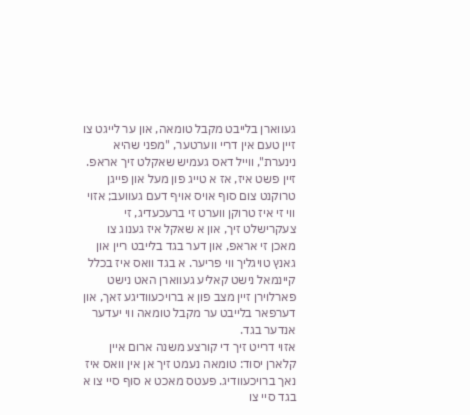געווארן בלייבט מקבל טומאה, און ער לייגט צו זיין טעם אין דריי ווערטער, "מפני שהיא נינערת", ווייל דאס געמיש שאקלט זיך אראפ. זיין פשט איז, אז א טייג פון מעל און פייגן טרוקנט צום סוף אויס אויף דעם געוועב; אזוי ווי זי איז טרוקן ווערט זי ברעכעדיג, זי צעקרישלט זיך, און א שאקל איז גענוג צו מאכן זי אראפ, און דער בגד בלייבט ריין און גאנץ טויגליך ווי פריער. א בגד וואס איז בכלל קיינמאל נישט קאליע געווארן האט נישט פארלוירן זיין מצב פון א ברויכעוודיגע זאך, און דערפאר בלייבט ער מקבל טומאה ווי יעדער אנדער בגד.
אזוי דרייט זיך די קורצע משנה ארום איין קלארן יסוד: טומאה נעמט זיך אן אין וואס איז נאך ברויכעוודיג. פעטס מאכט א סוף סיי צו א בגד סיי צו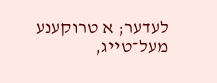לעדער; א טרוקענע מעל־טייג,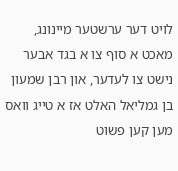לויט דער ערשטער מיינונג, מאכט א סוף צו א בגד אבער נישט צו לעדער, און רבן שמעון בן גמליאל האלט אז א טייג וואס מען קען פשוט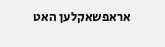אראפשאקלען האט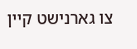צו גארנישט קיין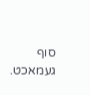סוף געמאכט.